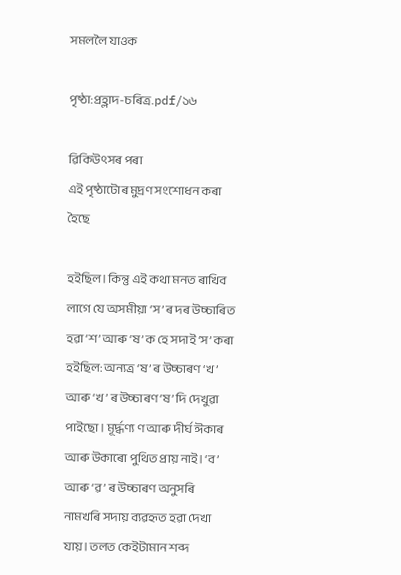সমললৈ যাওক

পৃষ্ঠা:প্ৰহ্লাদ-চৰিত্ৰ.pdf/১৬

ৱিকিউৎসৰ পৰা
এই পৃষ্ঠাটোৰ মুদ্ৰণ সংশোধন কৰা হৈছে

হইছিল। কিন্তু এই কথা মনত ৰাখিব লাগে যে অসমীয়া ‘স’ ৰ দৰ উচ্চাৰিত হৱা ‘শ’ আৰু ‘ষ’ ক হে সদাই ‘স’ কৰা হইছিল: অন্যত্ৰ ‘ষ’ ৰ উচ্চাৰণ ‘খ’ আৰু ‘খ’ ৰ উচ্চাৰণ ‘ষ’ দি দেখুৱা পাইছো। মূৰ্দ্ধণ্য ণ আৰু দীৰ্ঘ ঈকাৰ আৰু উকাৰো পুথিত প্ৰায় নাই। ‘ব’ আৰু ‘ৱ’ ৰ উচ্চাৰণ অনুসৰি নামখৰি সদায় ব্যৱহৃত হৱা দেখা যায়। তলত কেইটামান শব্দ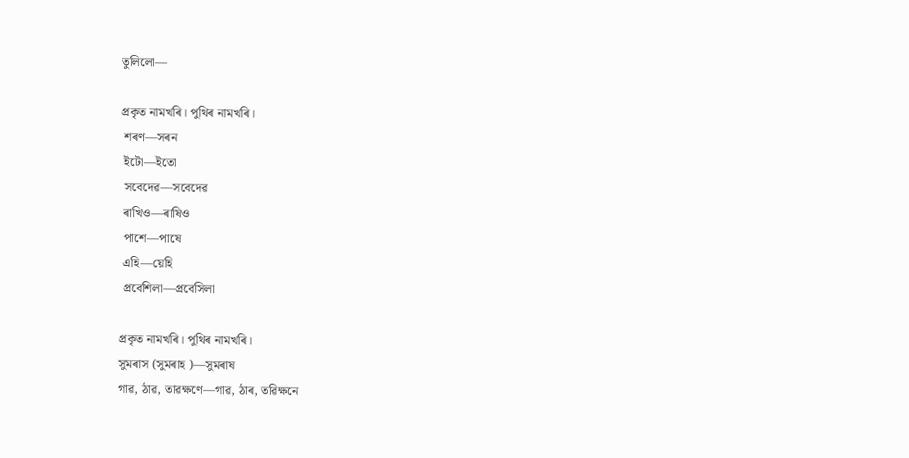তুলিলো—

প্ৰকৃত নামখৰি। পুথিৰ নামখৰি।
 শৰণ—সৰন
 ইটো—ইতো
 সবেদেৱ—সবেদেৱ
 ৰাখিও—ৰাষিও
 পাশে—পাষে
 এহি—য়েহি
 প্ৰবেশিলা—প্ৰবেসিলা

প্ৰকৃত নামখৰি। পুথিৰ নামখৰি।
সুমৰাস (সুমৰাহ )—সুমৰাষ
গাৱ, ঠাৱ, তাৱক্ষণে—গাৱ, ঠাৰ, তৱিক্ষনে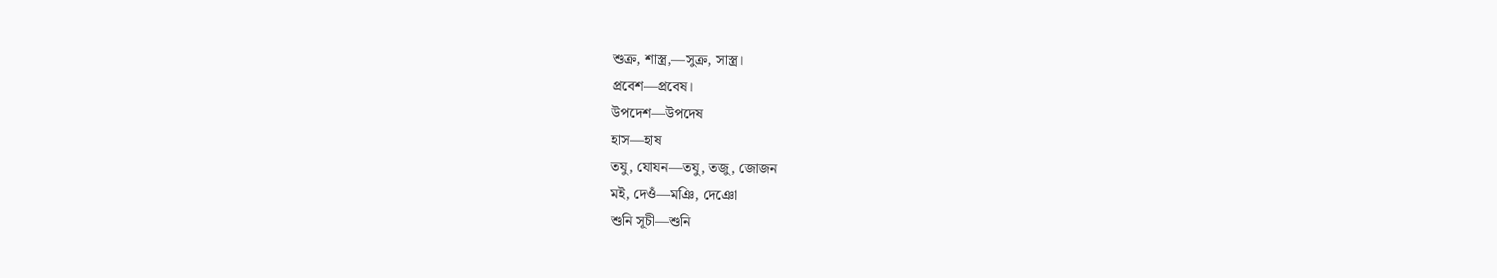শুক্ৰ, শাস্ত্ৰ,—সুক্ৰ, সাস্ত্ৰ।
প্ৰবেশ—প্ৰবেষ।
উপদেশ—উপদেষ
হাস—হাষ
তযু, যোযন—তযু, তজু, জোজন
মই, দেওঁ—মঞি, দেঞো
শুনি সূচী—শুনি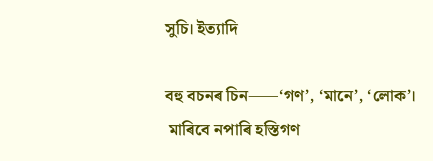সুচি। ইত্যাদি

বহু বচনৰ চিন⸺‘গণ’, ‘মানে’, ‘লোক’।
 মাৰিবে নপাৰি হস্তিগণ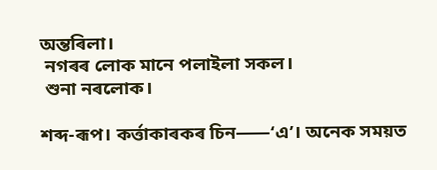অন্তৰিলা।
 নগৰৰ লোক মানে পলাইলা সকল।
 শুনা নৰলোক।

শব্দ-ৰূপ। কৰ্ত্তাকাৰকৰ চিন⸺‘এ’। অনেক সময়ত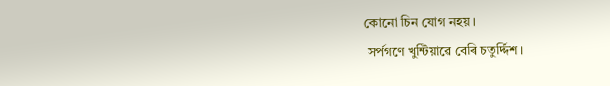কোনো চিন যোগ নহয়।
 সৰ্পগণে খুন্টিয়াৱে বেৰি চতুৰ্দ্দিশ।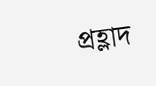প্ৰহ্লাদ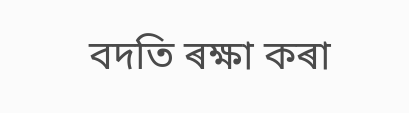বদতি ৰক্ষা কৰা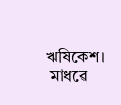ঋষিকেশ।
 মাধৱে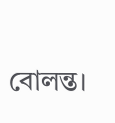বোলন্ত।